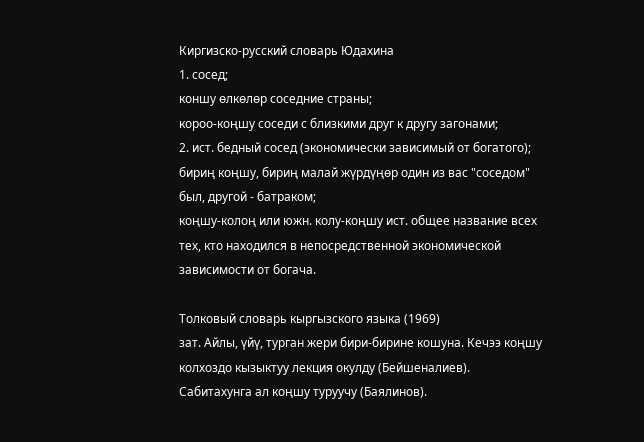Киргизско-русский словарь Юдахина
1. сосед;
коншу өлкөлөр соседние страны;
короо-коңшу соседи с близкими друг к другу загонами;
2. ист. бедный сосед (экономически зависимый от богатого);
бириң коңшу, бириң малай жүрдүңөр один из вас "соседом" был, другой - батраком;
коңшу-колоң или южн. колу-коңшу ист. общее название всех тех, кто находился в непосредственной экономической зависимости от богача.

Толковый словарь кыргызского языка (1969)
зат. Айлы, үйү, турган жери бири-бирине кошуна. Кечээ коңшу колхоздо кызыктуу лекция окулду (Бейшеналиев). Сабитахунга ал коңшу туруучу (Баялинов).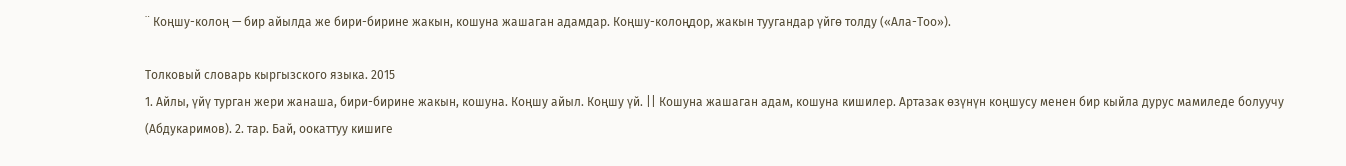¨ Коңшу-колоң — бир айылда же бири-бирине жакын, кошуна жашаган адамдар. Коңшу-колоңдор, жакын туугандар үйгө толду («Ала-Тоо»).

Толковый словарь кыргызского языка. 2015
1. Айлы, үйү турган жери жанаша, бири-бирине жакын, кошуна. Коңшу айыл. Коңшу үй. || Кошуна жашаган адам, кошуна кишилер. Артазак өзүнүн коңшусу менен бир кыйла дурус мамиледе болуучу (Абдукаримов). 2. тар. Бай, оокаттуу кишиге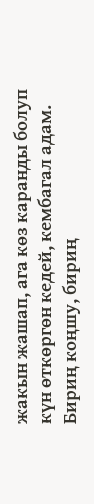жакын жашап, ага көз каранды болуп күн өткөргөн кедей, кембагал адам. Бириң коңшу, бириң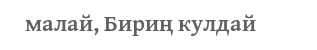малай, Бириң кулдай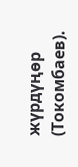жүрдүңөр (Токомбаев).